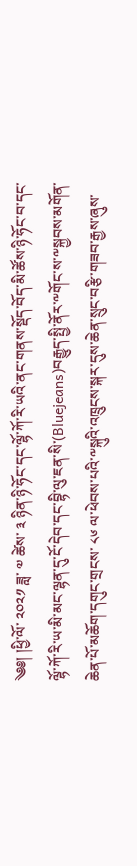༄༅། །ཕྱི་ལོ་ ༢༠༢༡ ཟླ་ ༧ ཚེས་ ༣ ཉིན་ཉི་ཧོང་དང་ལྷོ་ཀོ་རི་ཡའི་ནང་གནས་སྡོད་བོད་མི་ཚོས་ཉི་ཧོང་བ་དང་ལྷོ་ཀོ་རི་ཡ་མི་མང་ལྷན་དུ་ངོ་དེབ་དང་བྷི་ལུ་ཇན་སི་(Bluejeans)བརྒྱུད་སྤྱི་ནོར་༸གོང་ས་༸སྐྱབས་མགོན་ཆེན་པོ་མཆོག་དགུང་གྲངས་ ༨༦ ལ་ཕེབས་པའི་༸སྐུའི་འཁྲུངས་སྐར་དུས་ཆེན་སྲུང་བརྩི་གཟབ་རྒྱས་ཞུས་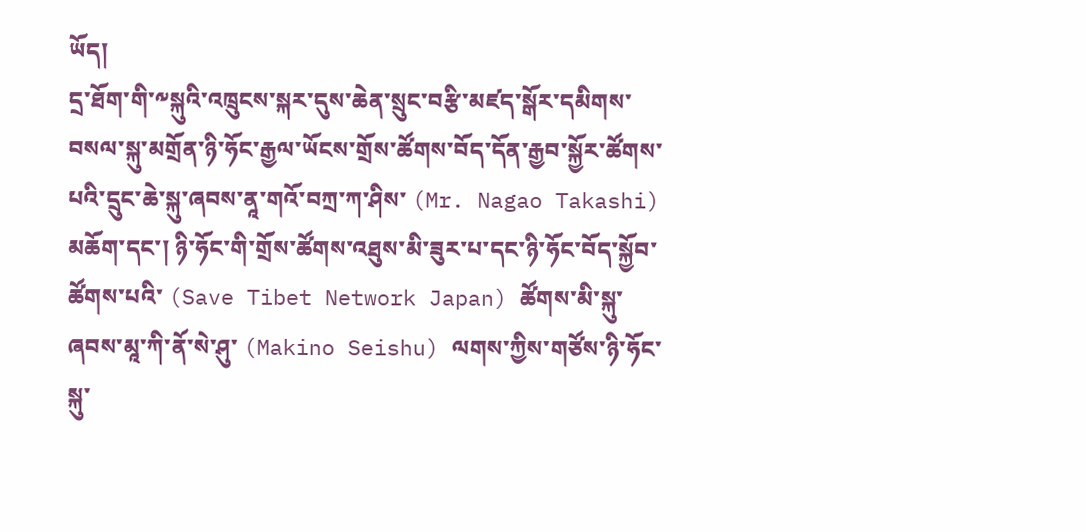ཡོད།
དྲ་ཐོག་གི་༸སྐུའི་འཁྲུངས་སྐར་དུས་ཆེན་སྲུང་བརྩི་མཛད་སྒོར་དམིགས་བསལ་སྐུ་མགྲོན་ཉི་ཧོང་རྒྱལ་ཡོངས་གྲོས་ཚོགས་བོད་དོན་རྒྱབ་སྐྱོར་ཚོགས་པའི་དྲུང་ཆེ་སྐུ་ཞབས་ནཱ་གའོ་བཀྲ་ཀ་ཤིས་ (Mr. Nagao Takashi) མཆོག་དང་། ཉི་ཧོང་གི་གྲོས་ཚོགས་འཐུས་མི་ཟུར་པ་དང་ཉི་ཧོང་བོད་སྐྱོབ་ཚོགས་པའི་ (Save Tibet Network Japan) ཚོགས་མི་སྐུ་ཞབས་མཱ་ཀི་ནོ་སེ་ཤུ་ (Makino Seishu) ལགས་ཀྱིས་གཙོས་ཉི་ཧོང་སྐུ་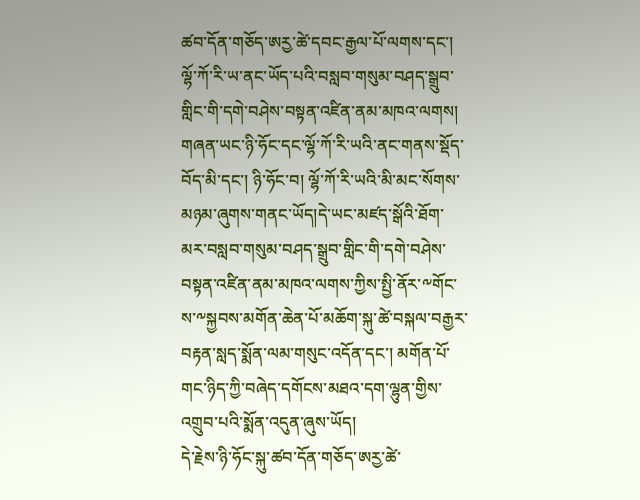ཚབ་དོན་གཅོད་ཨརྱ་ཚེ་དབང་རྒྱལ་པོ་ལགས་དང་། ལྷོ་ཀོ་རི་ཡ་ནང་ཡོད་པའི་བསླབ་གསུམ་བཤད་སྒྲུབ་གླིང་གི་དགེ་བཤེས་བསྟན་འཛིན་ནམ་མཁའ་ལགས། གཞན་ཡང་ཉི་ཧོང་དང་ལྷོ་ཀོ་རི་ཡའི་ནང་གནས་སྡོད་བོད་མི་དང་། ཉི་ཧོང་བ། ལྷོ་ཀོ་རི་ཡའི་མི་མང་སོགས་མཉམ་ཞུགས་གནང་ཡོད།དེ་ཡང་མཛད་སྒོའི་ཐོག་མར་བསླབ་གསུམ་བཤད་སྒྲུབ་གླིང་གི་དགེ་བཤེས་བསྟན་འཛིན་ནམ་མཁའ་ལགས་ཀྱིས་སྤྱི་ནོར་༸གོང་ས་༸སྐྱབས་མགོན་ཆེན་པོ་མཆོག་སྐུ་ཚེ་བསྐལ་བརྒྱར་བརྟན་སླད་སྨོན་ལམ་གསུང་འདོན་དང་། མགོན་པོ་གང་ཉིད་ཀྱི་བཞེད་དགོངས་མཐའ་དག་ལྷུན་གྱིས་འགྲུབ་པའི་སྨོན་འདུན་ཞུས་ཡོད།
དེ་རྗེས་ཉི་ཧོང་སྐུ་ཚབ་དོན་གཅོད་ཨརྱ་ཚེ་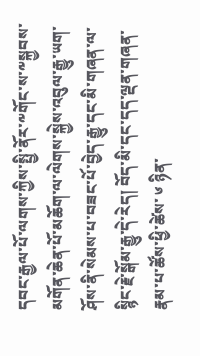དབང་རྒྱལ་པོ་ལགས་ཀྱིས་སྤྱི་ནོར་༸གོང་ས་༸སྐྱབས་མགོན་ཆེན་པོ་མཆོག་ལ་ལེགས་སྐྱེས་འབུལ་རྒྱུ་ཡག་ཤོས་ནི་སེམས་པ་བཟང་པོ་བྱེད་རྒྱུ་དང་མི་གཞན་ལ་སྙིང་རྗེ་སྒོམ་རྒྱུ་དེ་རེད། བོད་མི་དང་དད་ལྡན་གཞན་རྣམ་པ་ཚོས་ཕྱི་ཚེས་ ༦ ཉིན་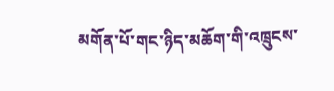མགོན་པོ་གང་ཉིད་མཆོག་གི་འཁྲུངས་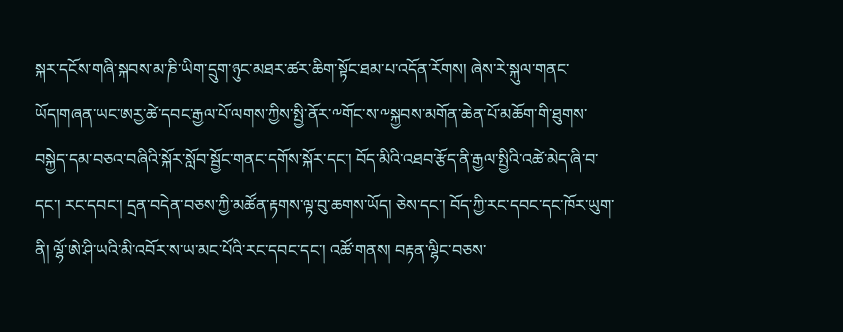སྐར་དངོས་གཞི་སྐབས་མ་ཎི་ཡིག་དྲུག་ཉུང་མཐར་ཚར་ཆིག་སྟོང་ཐམ་པ་འདོན་རོགས། ཞེས་རེ་སྐུལ་གནང་ཡོད།གཞན་ཡང་ཨརྱ་ཚེ་དབང་རྒྱལ་པོ་ལགས་ཀྱིས་སྤྱི་ནོར་༸གོང་ས་༸སྐྱབས་མགོན་ཆེན་པོ་མཆོག་གི་ཐུགས་བསྐྱེད་དམ་བཅའ་བཞིའི་སྐོར་སློབ་སྦྱོང་གནང་དགོས་སྐོར་དང་། བོད་མིའི་འཐབ་རྩོད་ནི་རྒྱལ་སྤྱིའི་འཚེ་མེད་ཞི་བ་དང་། རང་དབང་། དྲན་བདེན་བཅས་ཀྱི་མཚོན་རྟགས་ལྟ་བུ་ཆགས་ཡོད། ཅེས་དང་། བོད་ཀྱི་རང་དབང་དང་ཁོར་ཡུག་ནི། ལྷོ་ཨེ་ཤི་ཡའི་མི་འབོར་ས་ཡ་མང་པོའི་རང་དབང་དང་། འཚོ་གནས། བརྟན་ལྷིང་བཅས་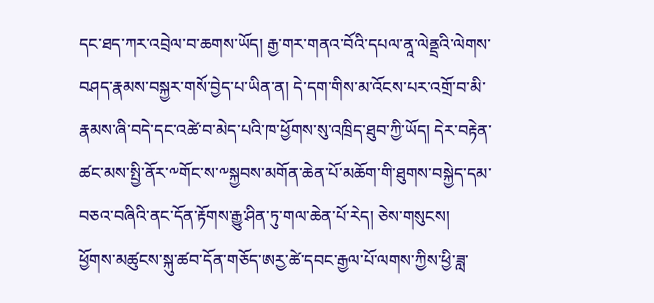དང་ཐད་ཀར་འབྲེལ་བ་ཆགས་ཡོད། རྒྱ་གར་གནའ་བོའི་དཔལ་ནཱ་ལེནྡྲའི་ལེགས་བཤད་རྣམས་བསྐྱར་གསོ་བྱེད་པ་ཡིན་ན། དེ་དག་གིས་མ་འོངས་པར་འགྲོ་བ་མི་རྣམས་ཞི་བདེ་དང་འཚེ་བ་མེད་པའི་ཁ་ཕྱོགས་སུ་འཁྲིད་ཐུབ་ཀྱི་ཡོད། དེར་བརྟེན་ཚང་མས་སྤྱི་ནོར་༸གོང་ས་༸སྐྱབས་མགོན་ཆེན་པོ་མཆོག་གི་ཐུགས་བསྐྱེད་དམ་བཅའ་བཞིའི་ནང་དོན་རྟོགས་རྒྱུ་ཤིན་ཏུ་གལ་ཆེན་པོ་རེད། ཅེས་གསུངས།
ཕྱོགས་མཚུངས་སྐུ་ཚབ་དོན་གཅོད་ཨརྱ་ཚེ་དབང་རྒྱལ་པོ་ལགས་ཀྱིས་ཕྱི་ཟླ་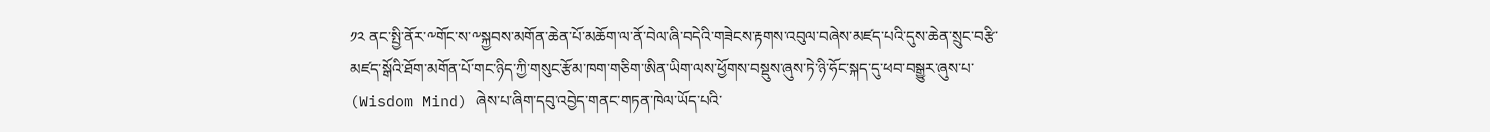༡༢ ནང་སྤྱི་ནོར་༸གོང་ས་༸སྐྱབས་མགོན་ཆེན་པོ་མཆོག་ལ་ནོ་བེལ་ཞི་བདེའི་གཟེངས་རྟགས་འབུལ་བཞེས་མཛད་པའི་དུས་ཆེན་སྲུང་བརྩི་མཛད་སྒོའི་ཐོག་མགོན་པོ་གང་ཉིད་ཀྱི་གསུང་རྩོམ་ཁག་གཅིག་ཨིན་ཡིག་ལས་ཕྱོགས་བསྡུས་ཞུས་ཏེ་ཉི་ཧོང་སྐད་དུ་ཕབ་བསྒྱུར་ཞུས་པ་ (Wisdom Mind) ཞེས་པ་ཞིག་དབུ་འབྱེད་གནང་གཏན་ཁེལ་ཡོད་པའི་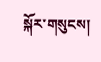སྐོར་གསུངས།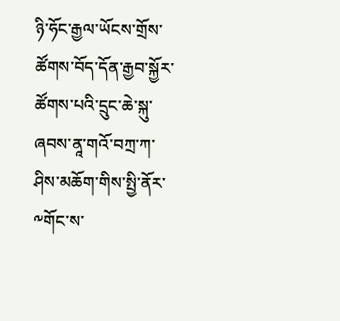ཉི་ཧོང་རྒྱལ་ཡོངས་གྲོས་ཚོགས་བོད་དོན་རྒྱབ་སྐྱོར་ཚོགས་པའི་དྲུང་ཆེ་སྐུ་ཞབས་ནཱ་གའོ་བཀྲ་ཀ་ཤིས་མཆོག་གིས་སྤྱི་ནོར་༸གོང་ས་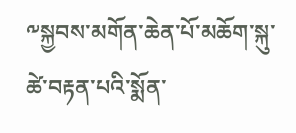༸སྐྱབས་མགོན་ཆེན་པོ་མཆོག་སྐུ་ཚེ་བརྟན་པའི་སྨོན་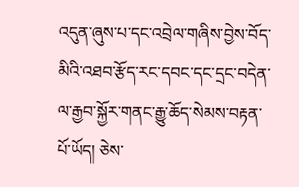འདུན་ཞུས་པ་དང་འབྲེལ་གཞིས་བྱེས་བོད་མིའི་འཐབ་རྩོད་རང་དབང་དང་དྲང་བདེན་ལ་རྒྱབ་སྐྱོར་གནང་རྒྱུ་ཆོད་སེམས་བརྟན་པོ་ཡོད། ཅེས་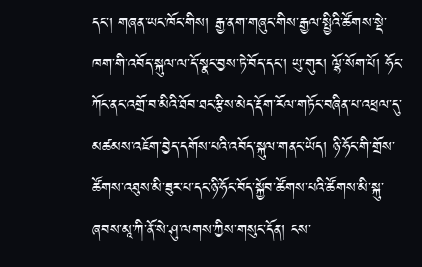དང་། གཞན་ཡང་ཁོང་གིས། རྒྱ་ནག་གཞུང་གིས་རྒྱལ་སྤྱིའི་ཚོགས་སྡེ་ཁག་གི་འབོད་སྐུལ་ལ་དོ་སྣང་བྱས་ཏེ་བོད་དང་། ཡུ་གུར། ལྷོ་སོག་པོ། ཧོང་ཀོང་ནང་འགྲོ་བ་མིའི་ཐོབ་ཐང་རྩིས་མེད་རྡོག་རོལ་གཏོང་བཞིན་པ་འཕྲལ་དུ་མཚམས་འཇོག་བྱེད་དགོས་པའི་འབོད་སྐུལ་གནང་ཡོད། ཉི་ཧོང་གི་གྲོས་ཚོགས་འཐུས་མི་ཟུར་པ་དང་ཉི་ཧོང་བོད་སྐྱོབ་ཚོགས་པའི་ཚོགས་མི་སྐུ་ཞབས་མཱ་ཀི་ནོ་སེ་ཤུ་ལགས་ཀྱིས་གསུང་དོན། ངས་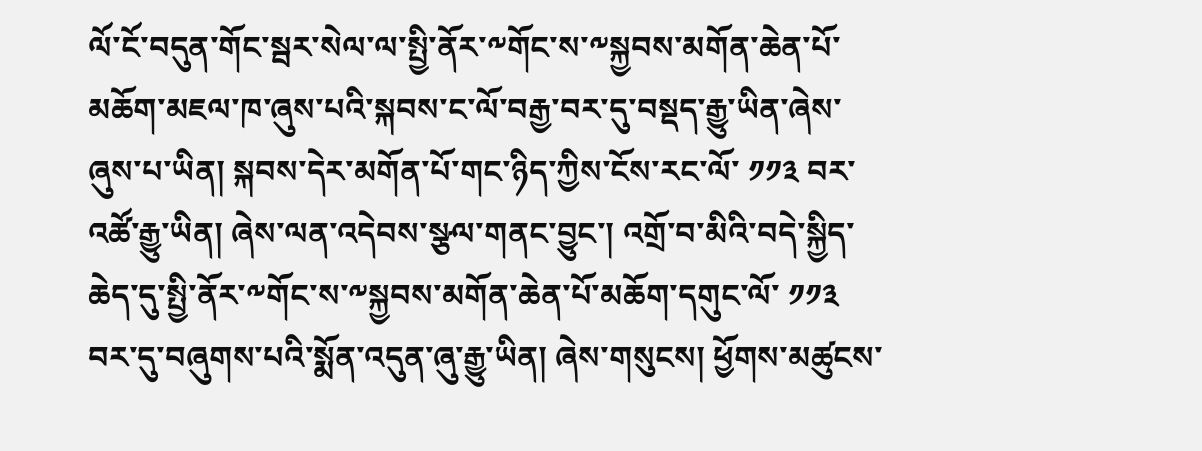ལོ་ངོ་བདུན་གོང་སྦར་སེལ་ལ་སྤྱི་ནོར་༸གོང་ས་༸སྐྱབས་མགོན་ཆེན་པོ་མཆོག་མཇལ་ཁ་ཞུས་པའི་སྐབས་ང་ལོ་བརྒྱ་བར་དུ་བསྡད་རྒྱུ་ཡིན་ཞེས་ཞུས་པ་ཡིན། སྐབས་དེར་མགོན་པོ་གང་ཉིད་ཀྱིས་ངོས་རང་ལོ་ ༡༡༣ བར་འཚོ་རྒྱུ་ཡིན། ཞེས་ལན་འདེབས་སྩལ་གནང་བྱུང་། འགྲོ་བ་མིའི་བདེ་སྐྱིད་ཆེད་དུ་སྤྱི་ནོར་༸གོང་ས་༸སྐྱབས་མགོན་ཆེན་པོ་མཆོག་དགུང་ལོ་ ༡༡༣ བར་དུ་བཞུགས་པའི་སྨོན་འདུན་ཞུ་རྒྱུ་ཡིན། ཞེས་གསུངས། ཕྱོགས་མཚུངས་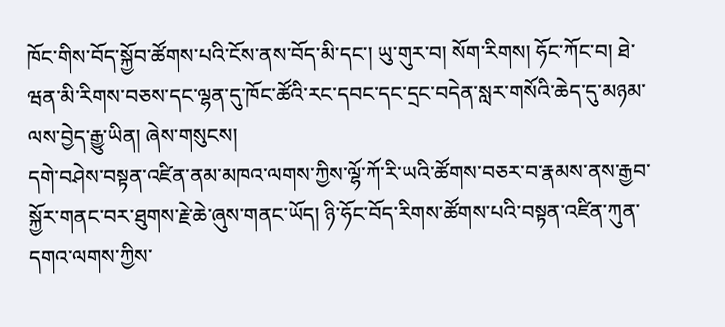ཁོང་གིས་བོད་སྐྱོབ་ཚོགས་པའི་ངོས་ནས་བོད་མི་དང་། ཡུ་གུར་བ། སོག་རིགས། ཧོང་ཀོང་བ། ཐེ་ཝན་མི་རིགས་བཅས་དང་ལྷན་དུ་ཁོང་ཚོའི་རང་དབང་དང་དྲང་བདེན་སླར་གསོའི་ཆེད་དུ་མཉམ་ལས་བྱེད་རྒྱུ་ཡིན། ཞེས་གསུངས།
དགེ་བཤེས་བསྟན་འཛིན་ནམ་མཁའ་ལགས་ཀྱིས་ལྷོ་ཀོ་རི་ཡའི་ཚོགས་བཅར་བ་རྣམས་ནས་རྒྱབ་སྐྱོར་གནང་བར་ཐུགས་རྗེ་ཆེ་ཞུས་གནང་ཡོད། ཉི་ཧོང་བོད་རིགས་ཚོགས་པའི་བསྟན་འཛིན་ཀུན་དགའ་ལགས་ཀྱིས་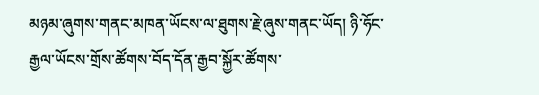མཉམ་ཞུགས་གནང་མཁན་ཡོངས་ལ་ཐུགས་རྗེ་ཞུས་གནང་ཡོད། ཉི་ཧོང་རྒྱལ་ཡོངས་གྲོས་ཚོགས་བོད་དོན་རྒྱབ་སྐྱོར་ཚོགས་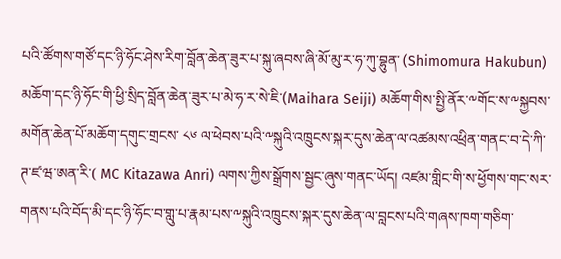པའི་ཚོགས་གཙོ་དང་ཉི་ཧོང་ཤེས་རིག་བློན་ཆེན་ཟུར་པ་སྐུ་ཞབས་ཞི་མོ་མུ་ར་ཧ་ཀུ་བྷུན་ (Shimomura Hakubun) མཆོག་དང་ཉི་ཧོང་གི་ཕྱི་སྲིད་བློན་ཆེན་ཟུར་པ་མེ་ཧ་ར་སེ་ཇི་(Maihara Seiji) མཆོག་གིས་སྤྱི་ནོར་༸གོང་ས་༸སྐྱབས་མགོན་ཆེན་པོ་མཆོག་དགུང་གྲངས་ ༨༦ ལ་ཕེབས་པའི་༸སྐུའི་འཁྲུངས་སྐར་དུས་ཆེན་ལ་འཚམས་འཕྲིན་གནང་བ་དེ་ཀི་ཊ་ཛ་ཝ་ཨན་རི་( MC Kitazawa Anri) ལགས་ཀྱིས་སྒྲོགས་སྦྱང་ཞུས་གནང་ཡོད། འཛམ་གླིང་གི་ས་ཕྱོགས་གང་སར་གནས་པའི་བོད་མི་དང་ཉི་ཧོང་བ་གླུ་པ་རྣམ་པས་༸སྐུའི་འཁྲུངས་སྐར་དུས་ཆེན་ལ་བླངས་པའི་གཞས་ཁག་གཅིག་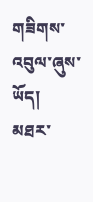གཟིགས་འབུལ་ཞུས་ཡོད།
མཐར་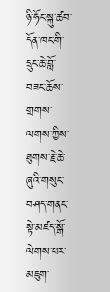ཉི་ཧོང་སྐུ་ཚབ་དོན་ཁང་གི་དྲུང་ཆེ་བློ་བཟང་ཆོས་གྲགས་ལགས་ཀྱིས་ཐུགས་རྗེ་ཆེ་ཞུའི་གསུང་བཤད་གནང་སྟེ་མཛད་སྒོ་ལེགས་པར་མཇུག་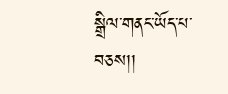སྒྲིལ་གནང་ཡོད་པ་བཅས།།